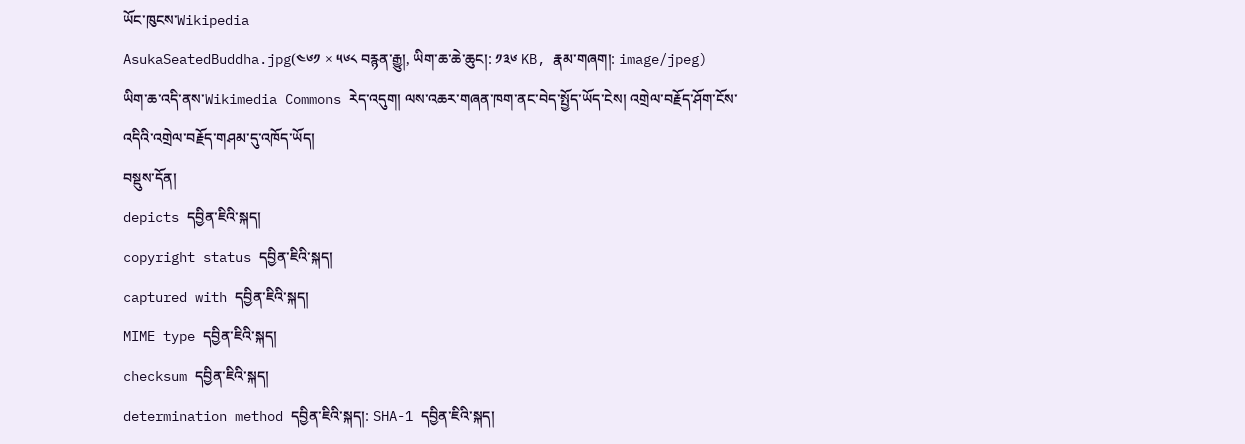ཡོང་ཁུངས་Wikipedia
AsukaSeatedBuddha.jpg(༤༦༡ × ༥༦༨ བརྙན་རྒྱུ།, ཡིག་ཆ་ཆེ་ཆུང།: ༡༣༦ KB, རྣམ་གཞག།: image/jpeg)
ཡིག་ཆ་འདི་ནས་Wikimedia Commons རེད་འདུག། ལས་འཆར་གཞན་ཁག་ནང་བེད་སྤྱོད་ཡོད་ངེས། འགྲེལ་བརྗོད་ཤོག་ངོས་འདིའི་འགྲེལ་བརྗོད་གཤམ་དུ་འཁོད་ཡོད།
བསྡུས་དོན།
depicts དབྱིན་ཇིའི་སྐད།
copyright status དབྱིན་ཇིའི་སྐད།
captured with དབྱིན་ཇིའི་སྐད།
MIME type དབྱིན་ཇིའི་སྐད།
checksum དབྱིན་ཇིའི་སྐད།
determination method དབྱིན་ཇིའི་སྐད།: SHA-1 དབྱིན་ཇིའི་སྐད།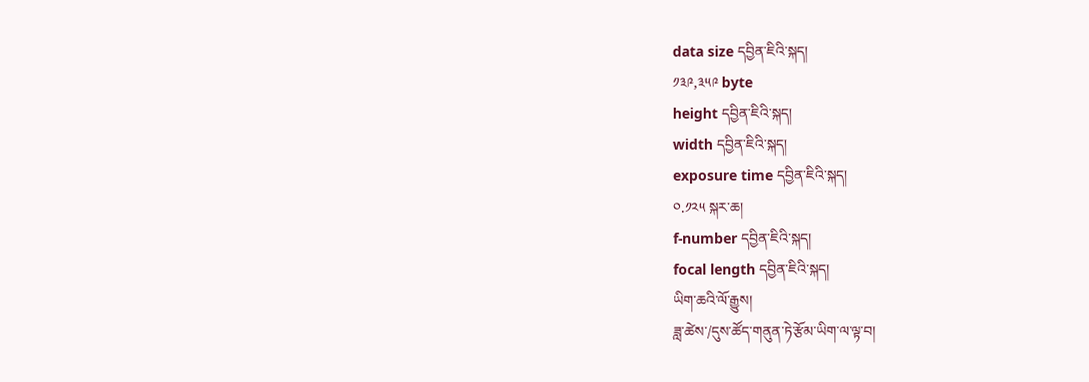data size དབྱིན་ཇིའི་སྐད།
༡༣༩,༣༥༩ byte
height དབྱིན་ཇིའི་སྐད།
width དབྱིན་ཇིའི་སྐད།
exposure time དབྱིན་ཇིའི་སྐད།
༠.༡༢༥ སྐར་ཆ།
f-number དབྱིན་ཇིའི་སྐད།
focal length དབྱིན་ཇིའི་སྐད།
ཡིག་ཆའི་ལོ་རྒྱུས།
ཟླ་ཚེས་/དུས་ཚོད་གནུན་ཏེ་རྩོམ་ཡིག་ལ་ལྟ་བ།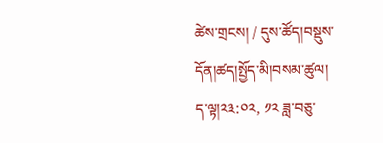ཚེས་གྲངས། / དུས་ཚོད།བསྡུས་དོན།ཚད།སྤྱོད་མི།བསམ་ཚུལ།
ད་ལྟ།༢༣:༠༢, ༡༢ ཟླ་བཅུ་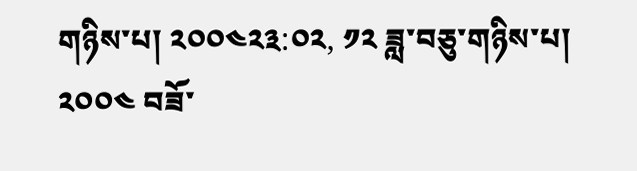གཉིས་པ། ༢༠༠༤༢༣:༠༢, ༡༢ ཟླ་བཅུ་གཉིས་པ། ༢༠༠༤ བཟོ་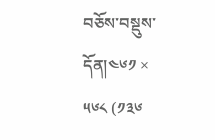བཅོས་བསྡུས་དོན།༤༦༡ × ༥༦༨ (༡༣༦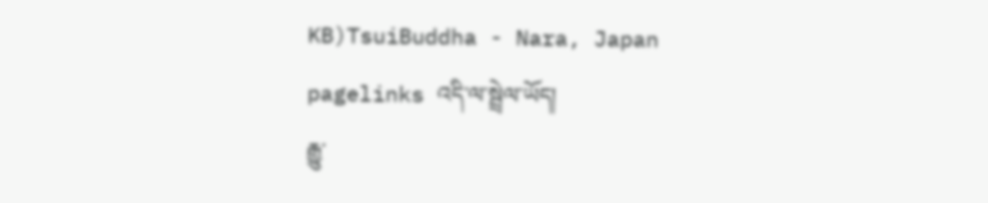KB)TsuiBuddha - Nara, Japan
pagelinks འདི་ལ་སྦྲེལ་ཡོད།
རྒྱུ་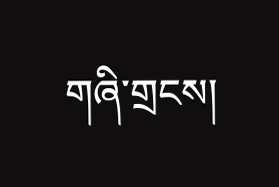གཞི་གྲངས།